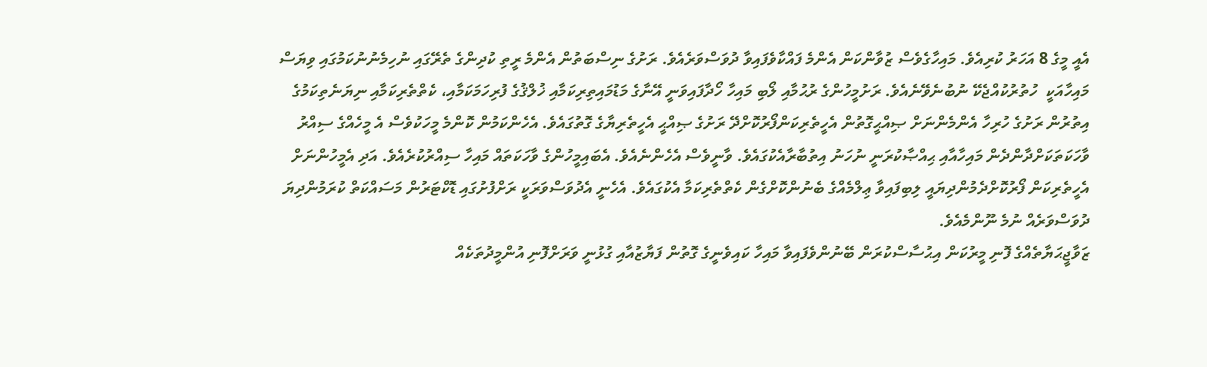އެއީ މީގެ 8 އަހަރު ކުރިއެވެ. މައިހާގެވެސް ޒުވާންކަން އެންމެ ފައްކާވެފައިވާ ދުވަސްވަރެއެވެ. ރަށުގެ ނިސްބަތުން އެންމެ ރީތި ކުދިންގެ ތެރޭގައި ނުހިމެނުނުކަމުގައި ވިޔަސް މައިހާއަކީ  ހުތުރުކުއްޖެކޭ ނުބުނެވޭނެއެވެ. ރަށުމީހުންގެ ރުޙުމާއި ލޯބި މައިހާ ހޯދާފައިވަނީ އޭނާގެ މަޑުމައިތިރިކަމާއި ޚުލްޤުގެ ފުރިހަމަކަމާއި، ކެތްތެރިކަމާއި ނިޔަނެތިކަމުގެ އިތުރުން ރަށުގެ ހުރިހާ އެންމެންނަށް ޞިއްޙީގޮތުން އެހީތެރިކަންފޯރުކޮށްދޭ ރަށުގެ ޞިއްޙީ އެހީތެރިޔާގެ ގޮތުގައެވެ. އެހެންކަމުން ކޮންމެ މީހަކުވެސް އެ މީހެއްގެ ސިއްރު ވާހަކަތަކަށްދާންދެން މައިހާއާއި ޙިއްޞާކުރަނީ ނުހަނު އިތުބާރާއެކުގައެވެ. ވާނީވެސް އެހެންނެއެވެ. އެބައިމީހުންގެ ވާހަކަތައް މައިހާ ސިއްރުކުރެއެވެ. އަދި އެމީހުންނަށް އެހީތެރިކަން ފޯރުކޮށްދެމުންދިޔައީ ލިބިފައިވާ ޢިލްމެއްގެ ބެނުންކޮށްގެން ކެތްތެރިކަމާ އެކުގައެވެ. އެހެނީ އެދުވަސްވަރަކީ ރަށްފުށުގައި ޑޮކްޓަރުން މަސައްކަތް ކުރަމުންދިޔަ ދުވަސްވަރެއް ނުމެ ނޫންމެއެވެ.
ޒަވާޖީޙަޔާތެއްގެ ފޮނި މީރުކަން އިޙުސާސްކުރަން ބޭނުންވެފައިވާ މައިހާ ކައިވެނީގެ ގޮތުން ފަޔާޒުއާއި ގުޅުނީ ވަރަށްފޮނި އުންމީދުތަކެއް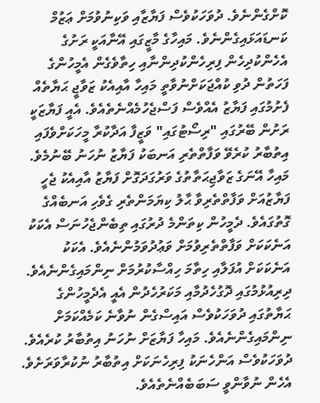ކޮށްގެންނެވެ. ދުވަހަކުވެސް ފަޔާޒާއި ވަކިނުވުމަށް ޢަޒުމް ކަނޑައަޅައިގެންނެވެ. މައިހާގެ މާޒީގައި އޭނާއަކީ ރަށުގެ އެހެންކުދިހެން ފިރިހެންކުދިންނާއި ހިތާވެގެން އެމީހުންގެ ފަހަތުން ދުވި ކުއްޖަކަށްނުވާތީ މައިހާ އާއިއެކު ޒަވާޖީ ޙަޔާތެއް ފެށުމުގައި ފަޔާޒު އެއްވެސް ފަސްޖެހުމެއްނެތެއެވެ. އެއީ ފަޔާޒަކީ ރަށުން ބޭރުގައި "ރިސޯޓުގައި" ވަޒީފާ އަދާކުރާ މީހަކަށްވެފައި އިތުބާރު ކުރެވޭ ވަފާތްތެރި އަނބަކު ފަޔާޒު ނުހަނު ބޭނުމެވެ.
މައިހާ އޭނަގެ ޒަވާޖިޙަތާތުގެ ވަރުގަދަގޮށް ފަޔާޒު އާއިއެކު ޖެހީ ފަޔާޒުއަށް ވަފާތްތެރިވާ ޙާލު ކިޔަމަންތެރި ގެވެހި އަނބެއްގެ ގޮތުގައެވެ. ދެމީހުން ކިތަންމެ ދުރުގައި ތިބެންޖެހުނަސް އެކަކު އަނެކަކަށް ވަފާތްތެރިވުމަށް ވަޢުދުވަމުންނެއެވެ. އެކަކު އަނެކަކަށް އުފަލާއި ހިތާމަ ހިއްސާކުރުމަށް ނިންމައިގެންނެއެވެ. ދިރިއުޅުމުގައި ދޮގުހެދުމާއި މަކަރުހެދުން އެއީ އެދެމީހުންގެ ޙަޔާތުގައި ދުވަހަކުވެސް އައިސްގެން ނުވާނެ ކަމެއްކަމަށް ނިންމައިގެންނެއެވެ. މައިހާ ފަޔާޒަށް ނުހަނު އިތުބާރު ކުރެއެވެ. ދުވަހަކުވެސް އަންހެނަކު ފިރިހެނަކަށް އިތުބާރު ނުކުރާވަރަށެވެ. އެހެން ނުވާންވީ ސަބަބެއްނެތެއެވެ.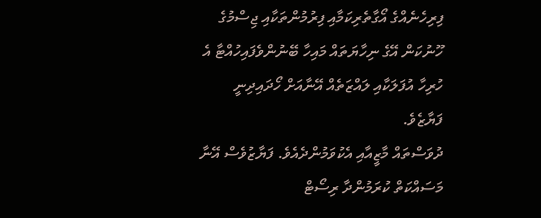ފިރިހެނެއްގެ އޯގާތެރިކަމާއި ފިރުމުންތަކާއި ޖިސްމުގެ ހޫނުކަން އޭގެ ނިހާޔަތައް މައިހާ ބޭނުންވެފައިހުއްޓާ އެ ހުރިހާ އުފަލަކާއި ލައްޒަތެއް އޭނާއަށް ހޯދައިދިނީ ފަޔާޒެވެ.
ދުވަސްތައް މާޒީއާއި އެކުވަމުންދެއެވެ. ފަޔާޒުވެސް އޭނާ މަސައްކަތް ކުރަމުންދާ ރިސޯޓް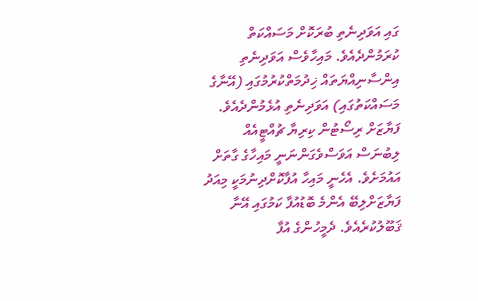ގައި އަވަދިނެތި ބުރަކޮށް މަސައްކަތް ކުރަމުންދެއެވެ. މައިހާވެސް އަވަދިނެތި އިންސާނިއްޔަތައް ޚިދުމަތްކުރުމުގައި (އޭނާގެ މަސައްކަތުގައި) އަވަދިނެތި އުޅެމުންދެއެވެ. ފަޔާޒަށް ރިސޯޓުން ކިރިޔާ ޗުއްޓީއެއް ލިބުނަސް އަވަސްވެގަންނަނީ މައިހާގެ ގާތަށް އައުމަށެވެ. އެހެނީ މައިހާ އުފާކޮށްދިނުމަކީ މިއަދު ފަޔާޒަށްލިބޭ އެންމެ ބޮޑުއުފާ ކަމުގައި އޭނާ ޤަބޫލުކުރެއެވެ. ދެމީހުންގެ އުފާ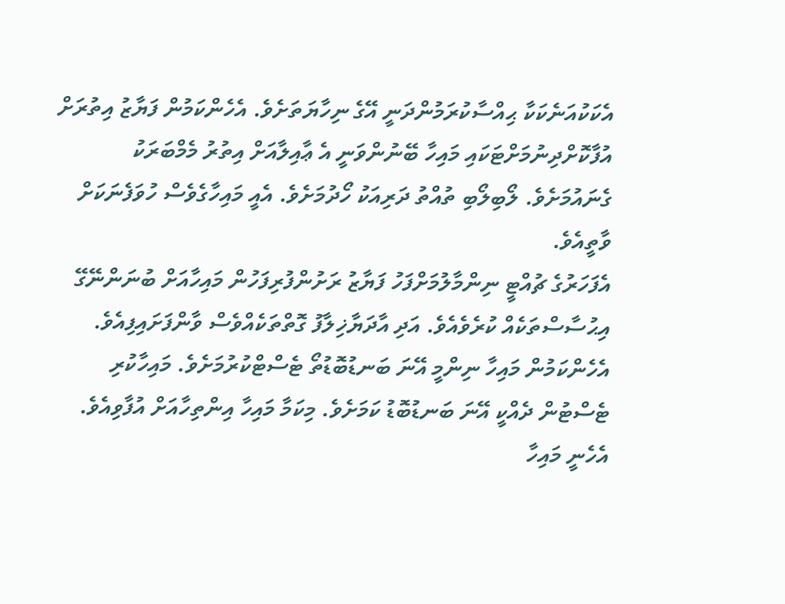އެކަކުއަނެކަކާ ޙިއްސާކުރަމުންދަނީ އޭގެ ނިހާޔަތަށެވެ. އެހެންކަމުން ފަޔާޒު އިތުރަށް އުފާކޮށްދިނުމަށްޓަކައި މައިހާ ބޭނުންވަނީ އެ ޢާއިލާއަށް އިތުރު މެމްބަރަކު ގެނައުމަށެވެ. ލޯބިލޯބި ތުއްތު ދަރިއަކު ހޯދުމަށެވެ. އެއީ މައިހާގެވެސް ހުވަފެނަކަށް ވާތީއެވެ.
އެފަހަރުގެ ޗުއްޓީ ނިންމާލުމަށްފަހު ފަޔާޒު ރަށުންފުރިފަހުން މައިހާއަށް ބުނަންނޭގޭ އިޙުސާސްތަކެއް ކުރެވެއެވެ. އަދި އާދަޔާޚިލާފު ގޮތްތަކެއްވެސް ވާންފަށައިފިއެވެ. އެހެންކަމުން މައިހާ ނިންމީ އޭނަ ބަނޑުބޮޑުތޯ ޓެސްޓްކުރުމަށެވެ. މައިހާކުރި ޓެސްޓުން ދެއްކީ އޭނަ ބަނޑުބޮޑު ކަމަށެވެ. މިކަމާ މައިހާ އިންތިހާއަށް އުފާވިއެވެ. އެހެނީ މައިހާ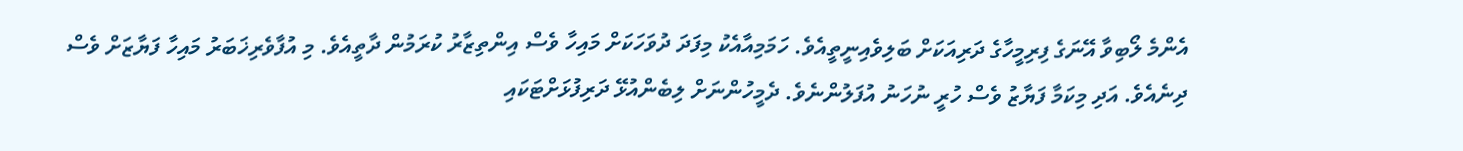އެންމެ ލޯބިވާ އޭނަގެ ފިރިމީހާގެ ދަރިއަކަށް ބަލިވެއިނީތީއެވެ. ހަމަމިއާއެކު މިފަދަ ދުވަހަކަށް މައިހާ ވެސް އިންތިޒާރު ކުރަމުން ދާތީއެވެ. މި އުފާވެރިޚަބަރު މައިހާ ފަޔާޒަށް ވެސް ދިނެއެވެ. އަދި މިކަމާ ފަޔާޒު ވެސް ހުރީ ނުހަނު އުފަލުންނެވެ. ދެމީހުންނަށް ލިބެންއުޅޭ ދަރިފުޅަށްޓަކައި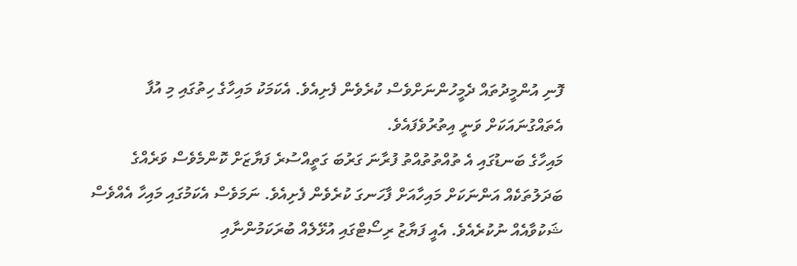ފޮނި އުންމީދުތައް ދެމީހުންނަށްވެސް ކުރެވެން ފެށިއެވެ. އެކަމަކު މައިހާގެ ހިތުގައި މި އުފާ އެތައްގުނައަކަށް ވަނީ އިތުރުވެފައެވެ.
މައިހާގެ ބަނޑުގައި އެ ތުއްތުތުއްތު ފުރާނަ ގަރުބަ ގަތީއްސުރެ ފަޔާޒަށް ކޮންމެވެސް ވަރެއްގެ ބަދަލުތަކެއް އަންނަކަށް މައިހާއަށް ފާހަނގަ ކުރެވެން ފެށިއެވެ. ނަމަވެސް އެކަމުގައި މައިހާ އެއްވެސް ޝަކުވާއެއް ނުކުރެއެވެ. އެއީ ފަޔާޒު ރިސޯޓްގައި އުޅޭލެއް ބުރަކަމުންނާއި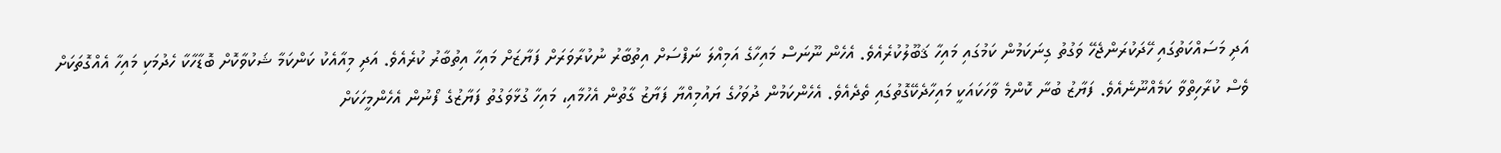އަދި މަސައްކަތުގައި ހޭދަކުރަންޖެހޭ ވަގުތު ގިނަކަމުން ކަމުގައި މައިހާ ޤަބޫލުކުރެއެވެ. އެހެން ނޫނަސް މައިހާގެ އަމިއްލަ ނަފްސަށް އިތުބާރު ނުކުރާވަރަށް ފަޔާޒަށް މައިހާ އިތުބާރު ކުރެއެވެ. އަދި މިއާއެކު ކަންކަމާ ޝަކުވާކޮށް ބޮޑާހާކާ ހެދުމަކި މައިހާ އެއްގޮތަކަށް ވެސް ކުރާހިތްވާ ކަމެއްނޫނެއެވެ. ފަޔާޒު ބުނާ ކޮންމެ ވާހަކައަކީ މައިހާދެކޭގޮތުގައި ތެދެއެވެ. އެހެންކަމުން ދުވަހުގެ ޔައުމިއްޔާ ފަޔާޒު ގާތުން އެހުމާއި، މައިހާ ގުޅާވަގުތު ފަޔާޒުގެ ފޯނުން އެހެންމީހަކަށް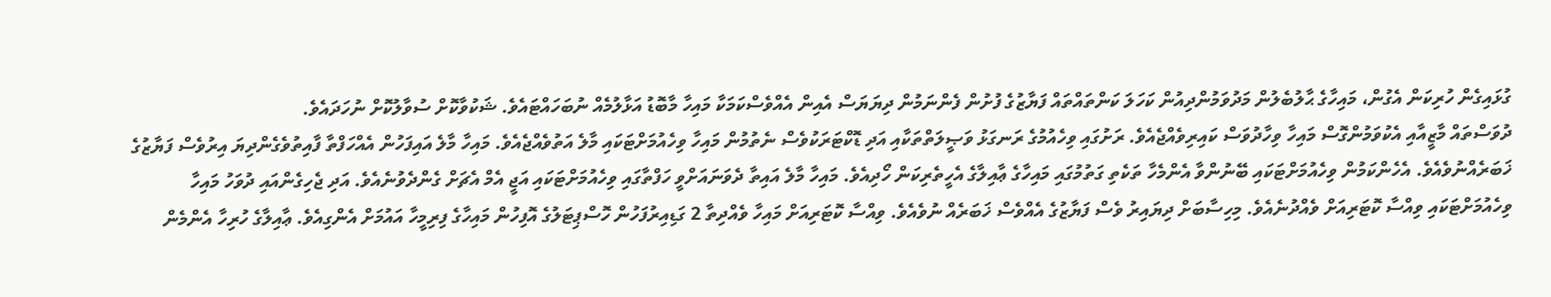ގުޅައިގެން ހުރިކަން އެގުން، މައިހާގެ ޙާލުބެލުން މަދުވަމުންދިއުން ކަހަލަ ކަންތައްތައް ފަޔާޒުގެ ފުށުން ފެންނަމުން ދިޔަޔަސް އެއިން އެއްވެސްކަމަކާ މައިހާ މާބޮޑު އަޅާލުމެއް ނުބަހައްޓައެވެ. ޝަކުވާކޮށް ސުވާލުކޮށް ނުހަދައެވެ.
ދުވަސްތައް މާޒީއާއި އެކުވަމުންގޮސް މައިހާ ވިހާދުވަސް ކައިރިވެއްޖެއެވެ. ރަށުގައި ވިހެއުމުގެ ރަނގަޅު ވަޞީލަތްތަކާއި އަދި ޑޮކްޓަރަކުވެސް ނެތުމުން މައިހާ ވިހެއުމަށްޓަކައި މާލެ އަތުވެއްޖެއެވެ. މައިހާ މާލެ އައިފަހުން އެއްހަފްތާ ފާއިތުވެގެންދިޔަ އިރުވެސް ފަޔާޒުގެ ޚަބަރެއްނުވެއެވެ. އެހެންކަމުން ވިހެއުމަށްޓަކައި ބޭނުންވާ އެންމެހާ ތަކެތި ގަތުމުގައި މައިހާގެ ޢާއިލާގެ އެހީތެރިކަން ހޯދިއެވެ. މައިހާ މާލެ އައިތާ ދެވަނައަށްވީ ހަފްތާގައި ވިހެއުމަށްޓަކައި އަޖީ އެމް އެޗަށް ގެންދެވުނެއެވެ. އަދި ޖެހިގެންއައި ދުވަހު މައިހާ ވިހެއުމަށްޓަކައި ވިއްސާ ކޮޓަރިއަށް ވެއްދުނެއެވެ. މިހިސާބަށް ދިޔައިރު ވެސް ފަޔާޒުގެ އެއްވެސް ޚަބަރެއް ނުވެއެވެ. ވިއްސާ ކޮޓަރިއަށް މައިހާ ވެއްދިތާ 2 ގަޑިއިރުފަހުން ހޮސްޕިޓަލުގެ އޮފިހުން މައިހާގެ ފިރިމީހާ އައުމަށް އެންގިއެވެ. ޢާއިލާގެ ހުރިހާ އެންމެން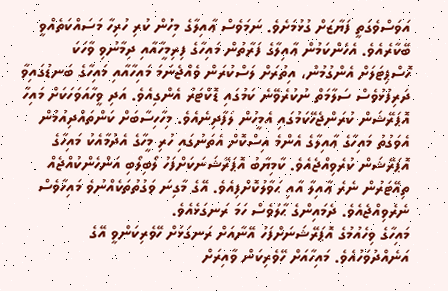އަވަސްވެގަތީ ފަޔާޒަށް ގުޅުމަށެވެ. ނަމަވެސް ޢާއިލާގެ މިހުން ކުރި ހުރިހާ މަސައްކަތެއްވީ ބޭކާރެއެވެ. އެހެންކަމުން ޢާއިލާގެ ފަރާތުން މައިހާގެ ފިރިމީހާއާއި ދިމާނުވި ވާހަކަ ހޮސްޕިޓަލަށް އެންގުމުން، އިތުރަށް ލަސްކުރަން ވެއްޖެނަމަ މައިހާއާއި މައިހާގެ ބަނޑުގައިވާ ދަރިފުޅުވެސް ސަލާމަތް ނުކުރެވޭނެ ކަމުގައި ޑޮކްޓަރު އެންގިއެވެ. އަދި ވީހާއަވަހަކަށް މައިހާ އޮޕަރޭޝަން ކުރަންޖެހޭކަމުގައި އެމީހުން ލަފާދިނެއެވެ. މިހާހިސާބަށް ކަންތައްދިއުމުން އެވަގުތު މައިހާގެ ޢާއިލާގެ އެންމެ އިސްކޮށް އެތަނުގައި ހުރި މީހާގެ އެދުމާއެކު މައިހާގެ އޮޕަރޭޝަން ކުރެވިއްޖެއެވެ. ކާމިޔާބު އޮޕަރޭޝަނަކަށްފަހު ލޯބިލޯބި އަންހެންކުއްޖެއް ތިއޭޓަރުން ނެރެ ޢާއިލާ އާއި ޙަވާލުކޮށްފިއެވެ. އޭގެ މާގިނަ ވަގުތުތަކެއްނުވެ މައިހާވެސް ނެރެވިއްޖެއެވެ. ދެމައިންގެ ޙާލުވެސް ހަމަ ރަނގަޅެއެވެ.
މައިހާގެ ވިހެއުމުގެ އޮޕަރޭޝަނަށްފަހު އޭނާއަށް ރަނގަޅަށް ހޭވެރިކަންވީ އޭގެ އަނެއްދުވަހުއެވެ. މައިހާއަށް ހޭވެރިކަން ވާއިރަށް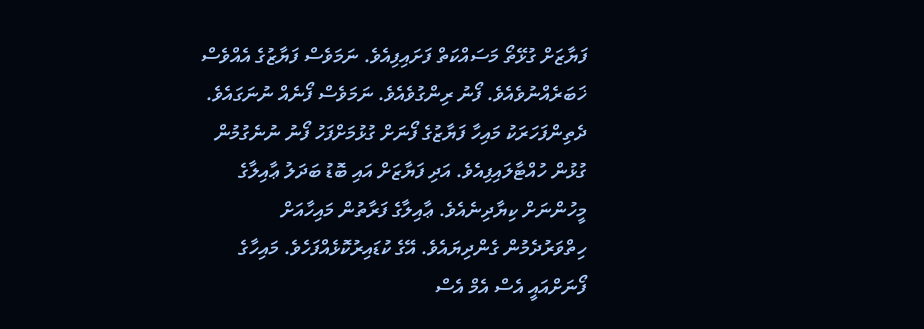ފަޔާޒަށް ގުޅޭތޯ މަސައްކަތް ފަށައިފިއެވެ. ނަމަވެސް ފަޔާޒުގެ އެއްވެސް ޚަބަރެއްނުވެއެވެ. ފޯނު ރިންގުވެއެވެ. ނަމަވެސް ފޯނެއް ނުނަގައެވެ. ދެތިންފަހަރަކު މައިހާ ފަޔާޒުގެ ފޯނަށް ގުޅުމަށްފަހު ފޯނު ނުނެގުމުން ގުޅުން ހުއްޓާލައިފިއެވެ. އަދި ފަޔާޒަށް އައި ބޮޑު ބަދަލު ޢާއިލާގެ މީހުންނަށް ކިޔާދިނެއެވެ. ޢާއިލާގެ ފަރާތުން މައިހާއަށް ހިތްވަރުދެމުން ގެންދިޔައެވެ. އޭގެ ކުޑައިރުކޮޅެއްފަހެވެ. މައިހާގެ ފޯނަށްއައީ އެސް އެމް އެސް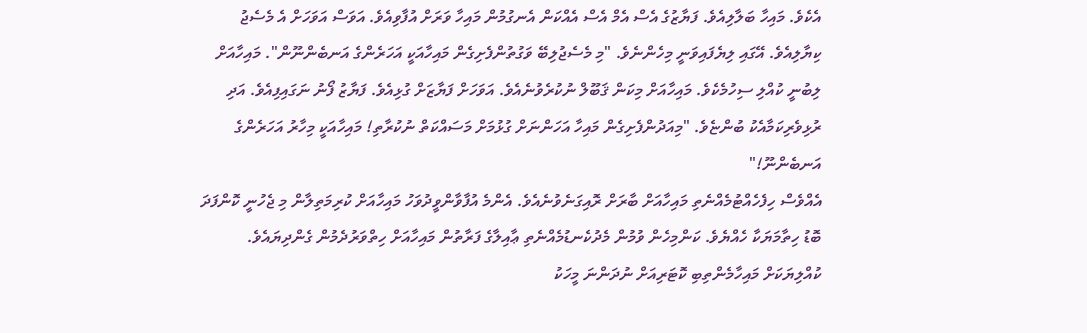އެކެވެ. މައިހާ ބަލާލިއެވެ. ފަޔާޒުގެ އެސް އެމް އެސް އެއްކަން އެނގުމުން މައިހާ ވަރަށް އުފާވިއެވެ. އަވަސް އަވަހަށް އެ މެސެޖު ކިޔާލިއެވެ. އޭގައި ލިޔެފައިވަނީ މިހެންނެވެ. "މި މެސެޖުލިބޭ ވަގުތުންފެށިގެން މައިހާއަކީ އަހަރެންގެ އަނބެންނޫން". މައިހާއަށް ލިބުނީ ކުއްލި ސިހުމެކެވެ. މައިހާއަށް މިކަން ޤަބޫލް ނުކުރެވުނެއެވެ. އަވަހަށް ފަޔާޒަށް ގުޅިއެވެ. ފަޔާޒު ފޯނު ނަގައިފިއެވެ. އަދި ރުޅިވެރިކަމާއެކު ބުންޏެވެ. "މިއަދުންފެށިގެން މައިހާ އަހަންނަށް ގުޅުމަށް މަސައްކަތް ނުކުރާތި! މައިހާއަކީ މިހާރު އަހަރެންގެ އަނބެންނޫ!"
އެއްވެސް ހިފެހެއްޓުމެއްނެތި މައިހާއަށް ބާރަށް ރޮއިގަނެވުނެއެވެ. އެންމެ އުފާވާންވީދުވަހު މައިހާއަށް ކުރިމަތިލާން މި ޖެހުނީ ކޮންފަދަ ބޮޑު ހިތާމަޔަކާ ހެއްޔެވެ. ކަންމިހެން ވުމުން މެދުކެނޑުމެއްނެތި ޢާއިލާގެ ފަރާތުން މައިހާއަށް ހިތްވަރުދެމުން ގެންދިޔައެވެ. ކުއްލިޔަކަށް މައިހާމެންތިބި ކޮޓަރިއަށް ނުދަންނަ މީހަކު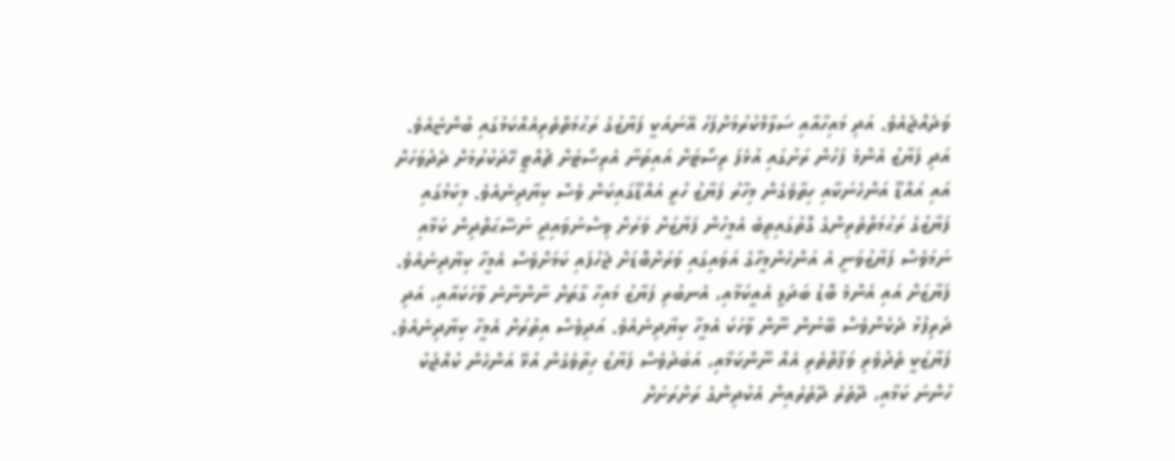ވަދެއްޖެއެވެ. އަދި މައިހާއާއި ސަލާމްކުރުމަށްފަހު އޭނައަކީ ފަޔާޒުގެ ރަޙުމަތްތެރިއެއްކަމުގައި ބުންޏެއެވެ. އަދި ފަޔާޒު އެންމެ ފަހުން ރަށުގައި އުޅެފަ ރިސޯޓަށް އައިތަނާ އެރިސޯޓަށް ޗުއްޓީ ހޭދަކުރުމަށް ދެދުވަހަށް އައި އައްޑޫ އަންހެނަކާއި ހިތާވެގެން މިހާރު ފަޔާޒު ހުރީ އައްޑޫގައިކަން ވެސް ކިޔާދިނެއެވެ. މިކަމުގައި ފަޔާޒުގެ ރަޙުމަތްތެރިންގެ ގޮތުގައިތިބެ އެމީހުން ފަޔާޒަށް ވަރަށް ވިސްނުވައިދީ ނަސޭޙަތްދިން ކަމާއި ނަމަވެސް ފަޔާޒުވަނީ އެ އަންހެންމީހާގެ އަވައިގައި ވަރަށްބޮޑަށް ޖެހުފައި ކަމަށްވެސް އެމީހާ ކިޔާދިނެއެވެ. ފަޔާޒަށް އައި އެންމެ ބޮޑު ބަދަލީ އެއީކަމާއި، އެނބުރި ފަޔާޒު މައިހާ ގާތަށް ނާންނާނެ ވާހަކައާއި، އަދި ދަރިފުޅު ދެކެންވެސް ބޭނުން ނޫން ވާހަކަ އެމީހާ ކިޔާދިނެއެވެ. އަދިވެސް އިތުރަށް އެމީހާ ކިޔާދިނެއެވެ. ފަޔާޒަކީ ތެދުވެރި ވަފާތްތެރި އެއް ނޫންކަމާއި، އަބަދުވެސް ފަޔާޒު ހިތާވެގެން އުޅޭ އަންހެން ކުއްޖަކު ހުންނަ ކަމާއި، ދޭތެރެ ދޭތެރެއިން އެކުދިންގެ ރަށްރަށަށް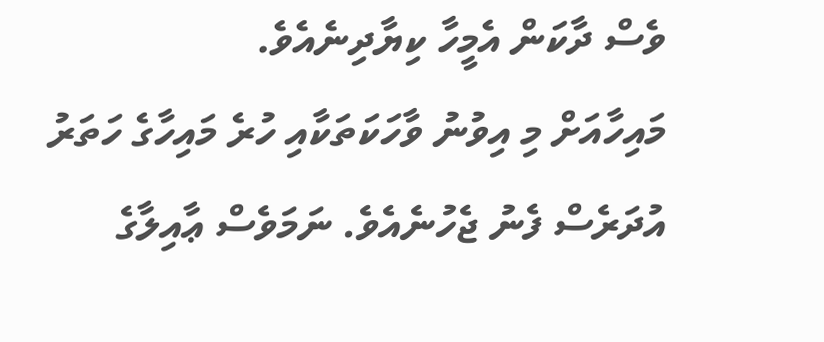ވެސް ދާކަން އެމީހާ ކިޔާދިނެއެވެ.
މައިހާއަށް މި އިވުނު ވާހަކަތަކާއި ހުރެ މައިހާގެ ހަތަރު އުދަރެސް ފެނު ޖެހުނެއެވެ. ނަމަވެސް ޢާއިލާގެ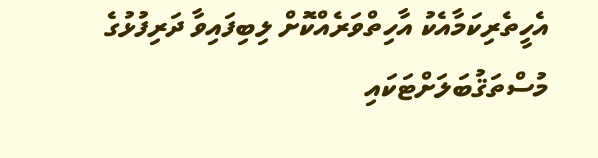އެހީތެރިކަމާއެކު އާހިތްވަރެއްކޮށް ލިބިފައިވާ ދަރިފުޅުގެ މުސްތަޤުބަލަށްޓަކައި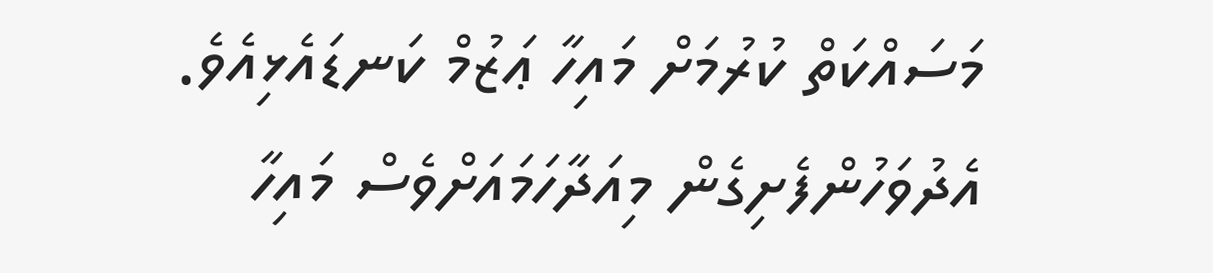މަސައްކަތް ކުރުމަށް މައިހާ ޢަޒުމް ކަނޑައެޅިއެވެ. އެދުވަހުންފެށިގެން މިއަދާހަމައަށްވެސް މައިހާ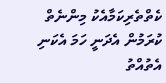ކެތްތެރިކަމާއެކު މިންނެތް ކުރަމުން އެދަނީ ހަމަ އެކަނި އެތުއްތު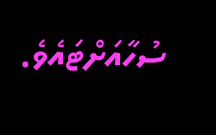ސުހާއަށްޓައެވެ.